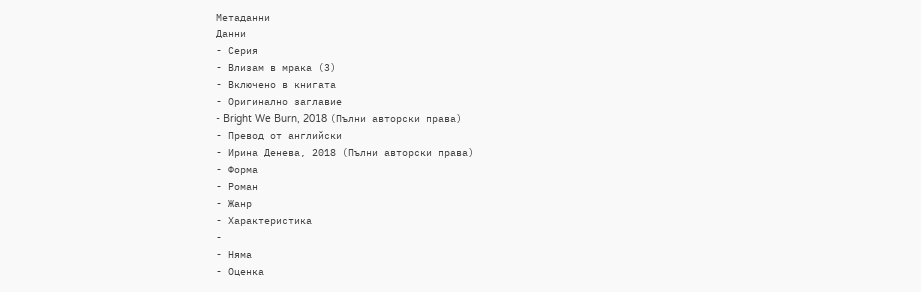Метаданни
Данни
- Серия
- Влизам в мрака (3)
- Включено в книгата
- Оригинално заглавие
- Bright We Burn, 2018 (Пълни авторски права)
- Превод от английски
- Ирина Денева, 2018 (Пълни авторски права)
- Форма
- Роман
- Жанр
- Характеристика
-
- Няма
- Оценка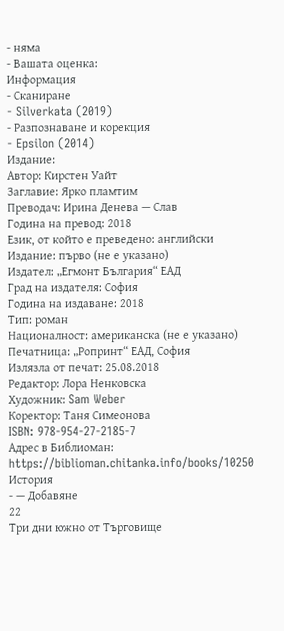- няма
- Вашата оценка:
Информация
- Сканиране
- Silverkata (2019)
- Разпознаване и корекция
- Epsilon (2014)
Издание:
Автор: Кирстен Уайт
Заглавие: Ярко пламтим
Преводач: Ирина Денева — Слав
Година на превод: 2018
Език, от който е преведено: английски
Издание: първо (не е указано)
Издател: „Егмонт България“ ЕАД
Град на издателя: София
Година на издаване: 2018
Тип: роман
Националност: американска (не е указано)
Печатница: „Ропринт“ ЕАД, София
Излязла от печат: 25.08.2018
Редактор: Лора Ненковска
Художник: Sam Weber
Коректор: Таня Симеонова
ISBN: 978-954-27-2185-7
Адрес в Библиоман: https://biblioman.chitanka.info/books/10250
История
- — Добавяне
22
Три дни южно от Търговище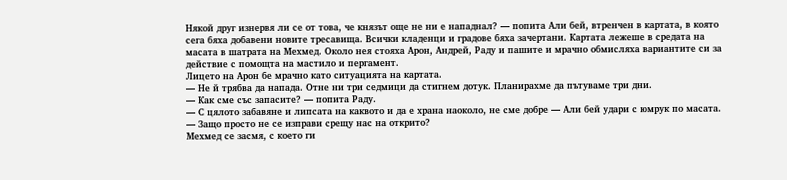Някой друг изнервя ли се от това, че князът още не ни е нападнал? — попита Али бей, втренчен в картата, в която сега бяха добавени новите тресавища. Всички кладенци и градове бяха зачертани. Картата лежеше в средата на масата в шатрата на Мехмед. Около нея стояха Арон, Андрей, Раду и пашите и мрачно обмисляха вариантите си за действие с помощта на мастило и пергамент.
Лицето на Арон бе мрачно като ситуацията на картата.
— Не й трябва да напада. Отне ни три седмици да стигнем дотук. Планирахме да пътуваме три дни.
— Как сме със запасите? — попита Раду.
— С цялото забавяне и липсата на каквото и да е храна наоколо, не сме добре — Али бей удари с юмрук по масата. — Защо просто не се изправи срещу нас на открито?
Мехмед се засмя, с което ги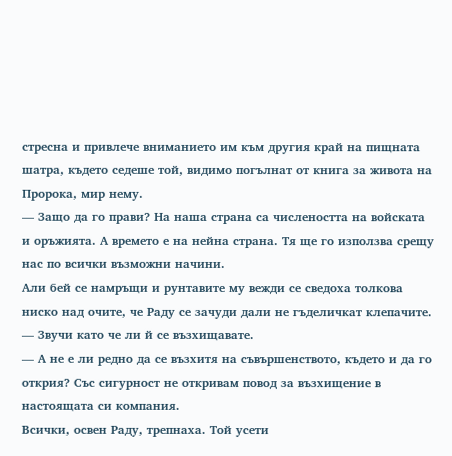стресна и привлече вниманието им към другия край на пищната шатра, където седеше той, видимо погълнат от книга за живота на Пророка, мир нему.
— Защо да го прави? На наша страна са числеността на войската и оръжията. А времето е на нейна страна. Тя ще го използва срещу нас по всички възможни начини.
Али бей се намръщи и рунтавите му вежди се сведоха толкова ниско над очите, че Раду се зачуди дали не гъделичкат клепачите.
— Звучи като че ли й се възхищавате.
— А не е ли редно да се възхитя на съвършенството, където и да го открия? Със сигурност не откривам повод за възхищение в настоящата си компания.
Всички, освен Раду, трепнаха. Той усети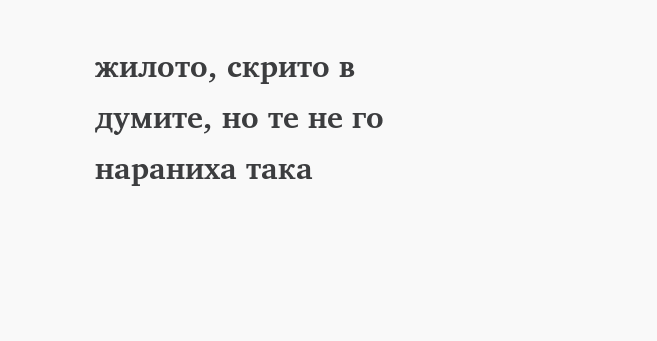жилото, скрито в думите, но те не го нараниха така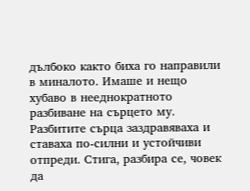дълбоко както биха го направили в миналото. Имаше и нещо хубаво в нееднократното разбиване на сърцето му. Разбитите сърца заздравяваха и ставаха по-силни и устойчиви отпреди. Стига, разбира се, човек да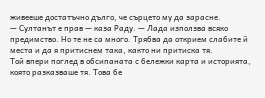живееше достатъчно дълго, че сърцето му да зарасне.
— Султанът е прав — каза Раду. — Лада използва всяко предимство. Но те не са много. Трябва да открием слабите й места и да я притиснем така, както ни притиска тя.
Той впери поглед в обсипаната с бележки карта и историята, която разказваше тя. Това бе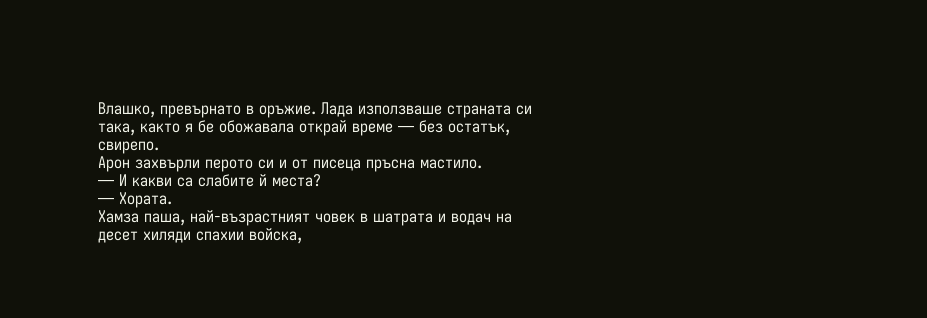Влашко, превърнато в оръжие. Лада използваше страната си така, както я бе обожавала открай време — без остатък, свирепо.
Арон захвърли перото си и от писеца пръсна мастило.
— И какви са слабите й места?
— Хората.
Хамза паша, най-възрастният човек в шатрата и водач на десет хиляди спахии войска,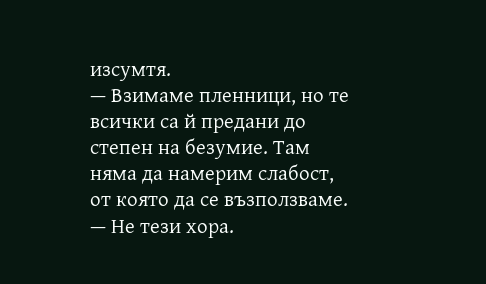изсумтя.
— Взимаме пленници, но те всички са й предани до степен на безумие. Там няма да намерим слабост, от която да се възползваме.
— Не тези хора.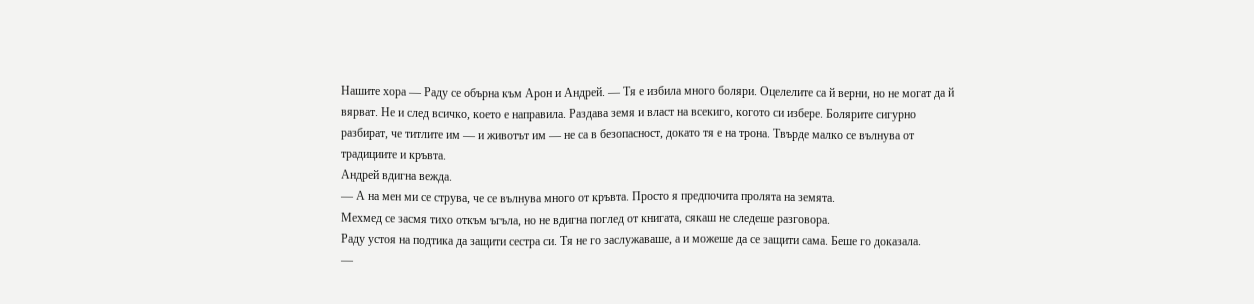Нашите хора — Раду се обърна към Арон и Андрей. — Тя е избила много боляри. Оцелелите са й верни, но не могат да й вярват. Не и след всичко, което е направила. Раздава земя и власт на всекиго, когото си избере. Болярите сигурно разбират, че титлите им — и животът им — не са в безопасност, докато тя е на трона. Твърде малко се вълнува от традициите и кръвта.
Андрей вдигна вежда.
— А на мен ми се струва, че се вълнува много от кръвта. Просто я предпочита пролята на земята.
Мехмед се засмя тихо откъм ъгъла, но не вдигна поглед от книгата, сякаш не следеше разговора.
Раду устоя на подтика да защити сестра си. Тя не го заслужаваше, а и можеше да се защити сама. Беше го доказала.
—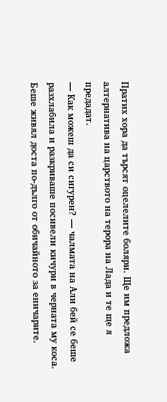Пратих хора да търсят оцелелите боляри. Ще им предложа алтернатива на царството на терора на Лада и те ще я предадат.
— Как можеш да си сигурен? — чалмата на Али бей се беше разхлабила и разкриваше посивели кичури в черната му коса. Беше живял доста по-дълго от обичайното за еничарите.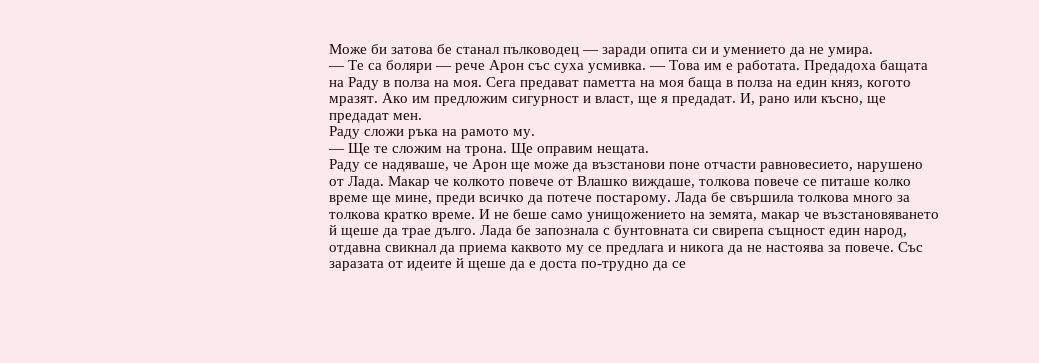Може би затова бе станал пълководец — заради опита си и умението да не умира.
— Те са боляри — рече Арон със суха усмивка. — Това им е работата. Предадоха бащата на Раду в полза на моя. Сега предават паметта на моя баща в полза на един княз, когото мразят. Ако им предложим сигурност и власт, ще я предадат. И, рано или късно, ще предадат мен.
Раду сложи ръка на рамото му.
— Ще те сложим на трона. Ще оправим нещата.
Раду се надяваше, че Арон ще може да възстанови поне отчасти равновесието, нарушено от Лада. Макар че колкото повече от Влашко виждаше, толкова повече се питаше колко време ще мине, преди всичко да потече постарому. Лада бе свършила толкова много за толкова кратко време. И не беше само унищожението на земята, макар че възстановяването й щеше да трае дълго. Лада бе запознала с бунтовната си свирепа същност един народ, отдавна свикнал да приема каквото му се предлага и никога да не настоява за повече. Със заразата от идеите й щеше да е доста по-трудно да се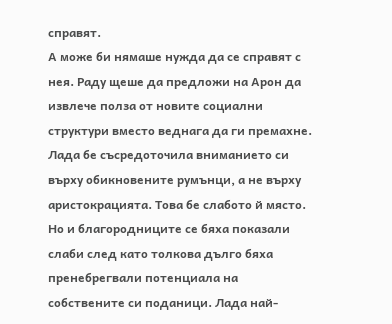справят.
А може би нямаше нужда да се справят с нея. Раду щеше да предложи на Арон да извлече полза от новите социални структури вместо веднага да ги премахне. Лада бе съсредоточила вниманието си върху обикновените румънци, а не върху аристокрацията. Това бе слабото й място. Но и благородниците се бяха показали слаби след като толкова дълго бяха пренебрегвали потенциала на собствените си поданици. Лада най-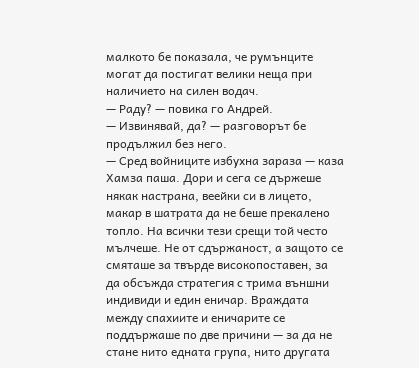малкото бе показала, че румънците могат да постигат велики неща при наличието на силен водач.
— Раду? — повика го Андрей.
— Извинявай, да? — разговорът бе продължил без него.
— Сред войниците избухна зараза — каза Хамза паша. Дори и сега се държеше някак настрана, веейки си в лицето, макар в шатрата да не беше прекалено топло. На всички тези срещи той често мълчеше. Не от сдържаност, а защото се смяташе за твърде високопоставен, за да обсъжда стратегия с трима външни индивиди и един еничар. Враждата между спахиите и еничарите се поддържаше по две причини — за да не стане нито едната група, нито другата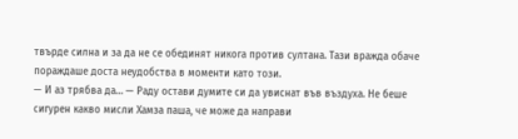твърде силна и за да не се обединят никога против султана. Тази вражда обаче пораждаше доста неудобства в моменти като този.
— И аз трябва да… — Раду остави думите си да увиснат във въздуха. Не беше сигурен какво мисли Хамза паша, че може да направи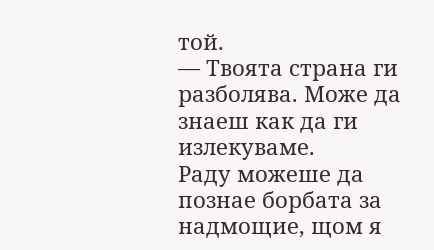той.
— Твоята страна ги разболява. Може да знаеш как да ги излекуваме.
Раду можеше да познае борбата за надмощие, щом я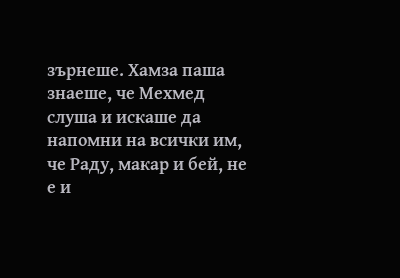зърнеше. Хамза паша знаеше, че Мехмед слуша и искаше да напомни на всички им, че Раду, макар и бей, не е и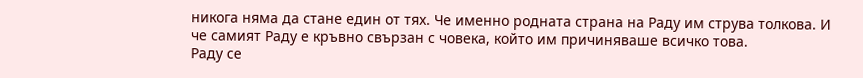никога няма да стане един от тях. Че именно родната страна на Раду им струва толкова. И че самият Раду е кръвно свързан с човека, който им причиняваше всичко това.
Раду се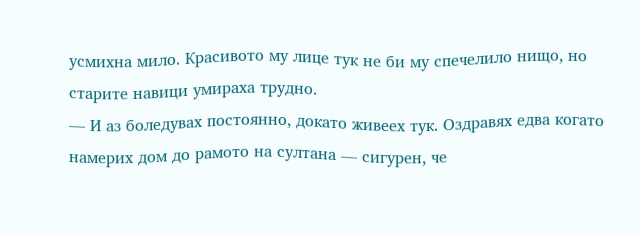усмихна мило. Красивото му лице тук не би му спечелило нищо, но старите навици умираха трудно.
— И аз боледувах постоянно, докато живеех тук. Оздравях едва когато намерих дом до рамото на султана — сигурен, че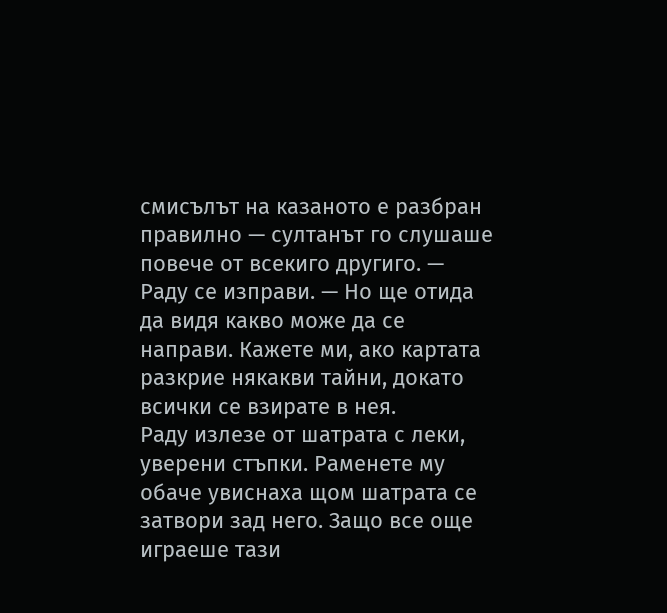смисълът на казаното е разбран правилно — султанът го слушаше повече от всекиго другиго. — Раду се изправи. — Но ще отида да видя какво може да се направи. Кажете ми, ако картата разкрие някакви тайни, докато всички се взирате в нея.
Раду излезе от шатрата с леки, уверени стъпки. Раменете му обаче увиснаха щом шатрата се затвори зад него. Защо все още играеше тази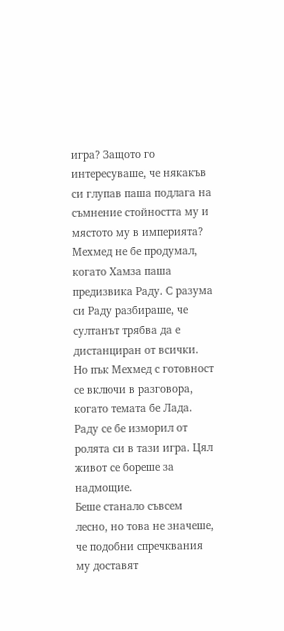игра? Защото го интересуваше, че някакъв си глупав паша подлага на съмнение стойността му и мястото му в империята?
Мехмед не бе продумал, когато Хамза паша предизвика Раду. С разума си Раду разбираше, че султанът трябва да е дистанциран от всички. Но пък Мехмед с готовност се включи в разговора, когато темата бе Лада. Раду се бе изморил от ролята си в тази игра. Цял живот се бореше за надмощие.
Беше станало съвсем лесно, но това не значеше, че подобни спречквания му доставят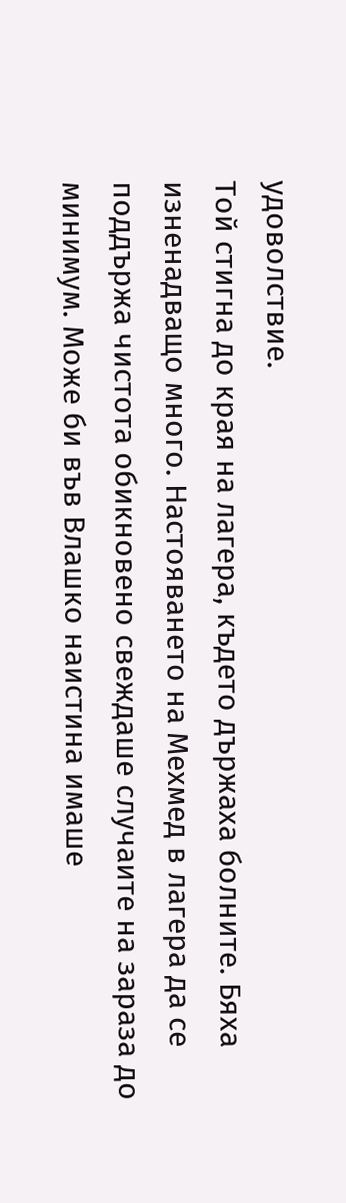удоволствие.
Той стигна до края на лагера, където държаха болните. Бяха изненадващо много. Настояването на Мехмед в лагера да се поддържа чистота обикновено свеждаше случаите на зараза до минимум. Може би във Влашко наистина имаше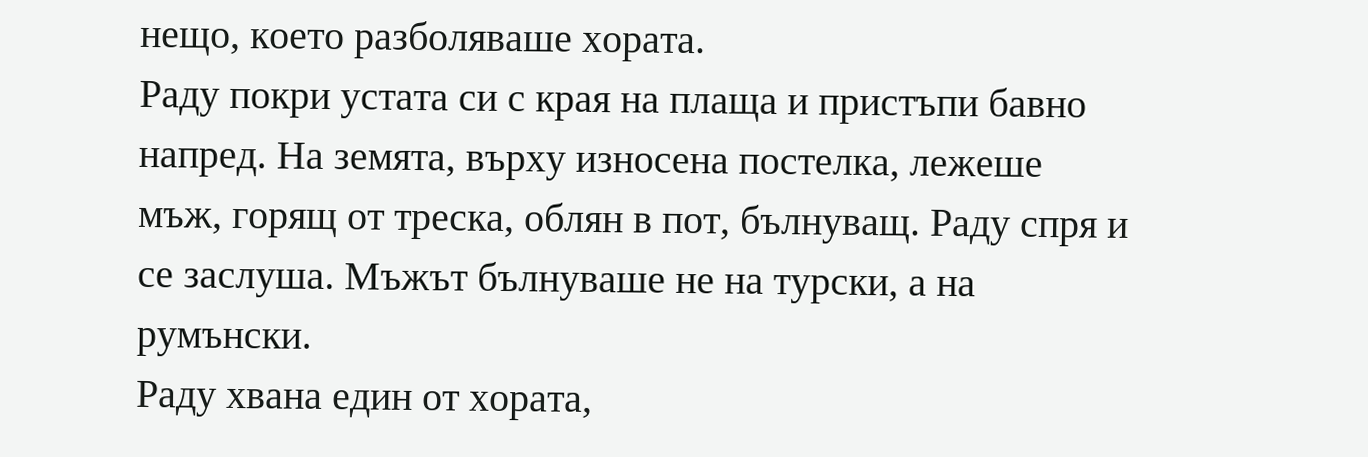нещо, което разболяваше хората.
Раду покри устата си с края на плаща и пристъпи бавно напред. На земята, върху износена постелка, лежеше мъж, горящ от треска, облян в пот, бълнуващ. Раду спря и се заслуша. Мъжът бълнуваше не на турски, а на румънски.
Раду хвана един от хората,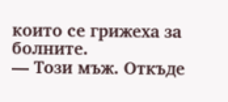които се грижеха за болните.
— Този мъж. Откъде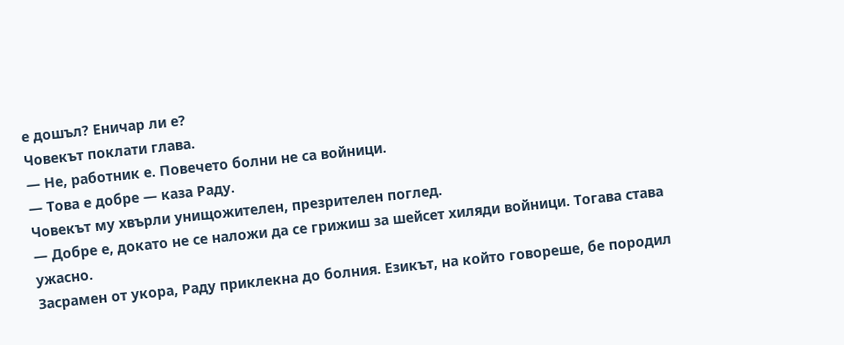е дошъл? Еничар ли е?
Човекът поклати глава.
— Не, работник е. Повечето болни не са войници.
— Това е добре — каза Раду.
Човекът му хвърли унищожителен, презрителен поглед.
— Добре е, докато не се наложи да се грижиш за шейсет хиляди войници. Тогава става ужасно.
Засрамен от укора, Раду приклекна до болния. Езикът, на който говореше, бе породил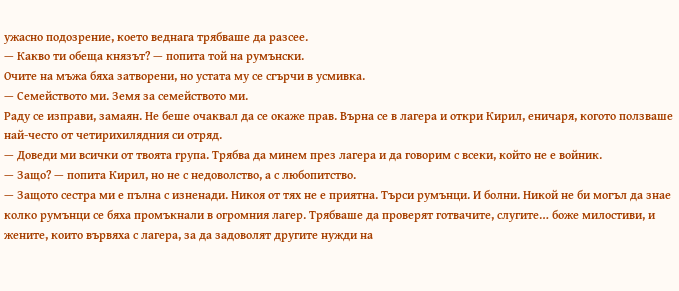ужасно подозрение, което веднага трябваше да разсее.
— Какво ти обеща князът? — попита той на румънски.
Очите на мъжа бяха затворени, но устата му се сгърчи в усмивка.
— Семейството ми. Земя за семейството ми.
Раду се изправи, замаян. Не беше очаквал да се окаже прав. Върна се в лагера и откри Кирил, еничаря, когото ползваше най-често от четирихилядния си отряд.
— Доведи ми всички от твоята група. Трябва да минем през лагера и да говорим с всеки, който не е войник.
— Защо? — попита Кирил, но не с недоволство, а с любопитство.
— Защото сестра ми е пълна с изненади. Никоя от тях не е приятна. Търси румънци. И болни. Никой не би могъл да знае колко румънци се бяха промъкнали в огромния лагер. Трябваше да проверят готвачите, слугите… боже милостиви, и жените, които вървяха с лагера, за да задоволят другите нужди на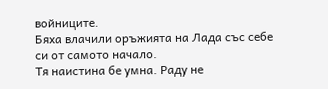войниците.
Бяха влачили оръжията на Лада със себе си от самото начало.
Тя наистина бе умна. Раду не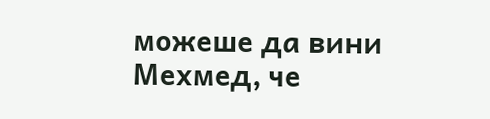можеше да вини Мехмед, че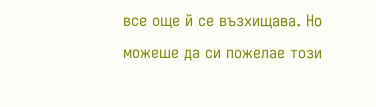все още й се възхищава. Но можеше да си пожелае този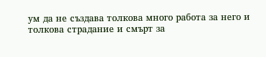ум да не създава толкова много работа за него и толкова страдание и смърт за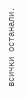всички останали.